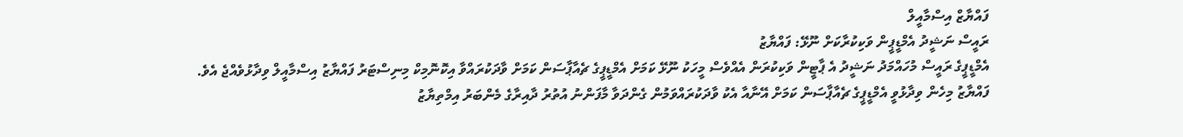ފައްޔާޒް އިސްމާއީލް
ރައީސް ނަޝީދު އެމްޑީޕީން ވަކިކުރާކަށް ނޫޅޭ: ފައްޔާޒު
އެމްޑީޕީގެ ރައީސް މުހައްމަދު ނަޝީދު އެ ޕާޓީން ވަކިކުރަން އެއްވެސް މީހަކު ނޫޅޭ ކަމަށް އެމްޑީޕީގެ ޗެއާޕާސަން ކަމަށް ވާދަކުރައްވާ އިކޮނޮމިކް މިނިސްޓަރު ފައްޔާޒު އިސްމާއީލް ވިދާޅުވެއްޖެ އެވެ.
ފައްޔާޒު މިހެން ވިދާޅުވީ އެމްޑީޕީގެ ޗެއާޕާސަން ކަމަށް އޭނާއާ އެކު ވާދަކުރައްވަމުން ގެންދަވާ މާފަންނު އުތުރު ދާއިރާގެ މެންބަރު އިމްތިޔާޒު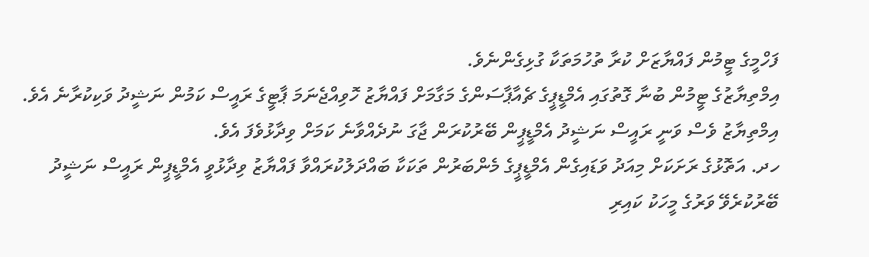ފަހްމީގެ ޓީމުން ފައްޔާޒަށް ކުރާ ތުހުމަތަކާ ގުޅިގެންނެވެ.
އިމްތިޔާޒުގެ ޓީމުން ބުނާ ގޮތުގައި އެމްޑީޕީގެ ޗެއާޕާސަންގެ މަގާމަށް ފައްޔާޒު ހޮވިއްޖެނަމަ ޕާޓީގެ ރައީސް ކަމުން ނަޝީދު ވަކިކުރާނެ އެވެ. އިމްތިޔާޒު ވެސް ވަނީ ރައީސް ނަޝީދު އެމްޑީޕީން ބޭރުކުރަން ޖާގަ ނުދެއްވާނެ ކަމަށް ވިދާޅުވެފަ އެވެ.
ހދ. އަތޮޅުގެ ރަށަކަށް މިއަދު ވަޑައިގެން އެމްޑީޕީގެ މެންބަރުން ތަކަކާ ބައްދަލުކުރައްވާ ފައްޔާޒު ވިދާޅުވީ އެމްޑީޕީން ރައީސް ނަޝީދު ބޭރުކުރެވޭ ވަރުގެ މީހަކު ކައިރި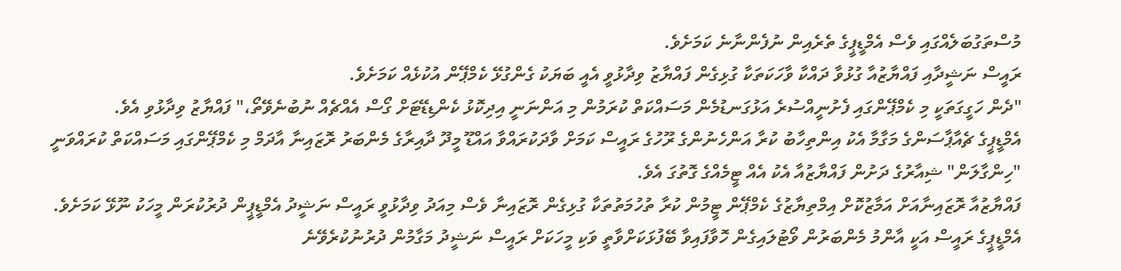މުސްތަގުބަލެއްގައި ވެސް އެމްޑީޕީގެ ތެރެއިން ނުފެންނާނެ ކަމަށެވެ.
ރައީސް ނަޝީދާއި ފައްޔާޒުއާ ގުޅުވާ ދައްކާ ވާހަކަތަކާ ގުޅިގެން ފައްޔާޒު ވިދާޅުވީ އެއީ ބަޔަކު ގެންގުޅޭ ކެމްޕޭން އުކުޅެއް ކަމަށެވެ.
"ދެން ހަގީގަތަކީ މި ކެމްޕޭންގައި ފެށުނީއްސުރެ އަޅުގަނޑުމެން މަސައްކަތް ކުރަމުން މި އަންނަނީ އިދިކޮޅު ކެންޑިޑޭޓަށް ގޯސް އެއްޗެއް ނުބުނެވޭތޯ،" ފައްޔާޒު ވިދާޅުވި އެވެ.
އެމްޑީޕީގެ ޗެއާޕާސަންގެ މަގާމާ އެކު އިންތިހާބު ކުރާ އަންހެނުންގެ ރޫހުގެ ރައީސް ކަމަށް ވާދަކުރައްވާ އައްޑޫ މީދޫ ދާއިރާގެ މެންބަރު ރޮޒައިނާ އާދަމް މި ކެމްޕޭންގައި މަސައްކަތް ކުރައްވަނީ "ހިންގާލަން" ޝިއާރުގެ ދަށުން ފައްޔާޒުއާ އެކު އެއް ޓީމެއްގެ ގޮތުގަ އެވެ.
ފައްޔާޒުއާ ރޮޒައިނާއަށް އަމާޒުކޮށް އިމްތިޔާޒުގެ ކެމްޕޭން ޓީމުން ކުރާ ތުހުމަތުތަކާ ގުޅިގެން ރޮޒައިނާ ވެސް މިއަދު ވިދާޅުވީ ރައީސް ނަޝީދު އެމްޑީޕީން ދުރުކުރަން މީހަކު ނޫޅޭ ކަމަށެވެ. އެމްޑީޕީގެ ރައީސް އަކީ އާންމު މެންބަރުން ވޯޓުލައިގެން ހޮވާފައިވާ ބޭފުޅަކަށްވާތީ ވަކި މީހަކަށް ރައީސް ނަޝީދު މަގާމުން ދުރުނުކުރެވޭނެ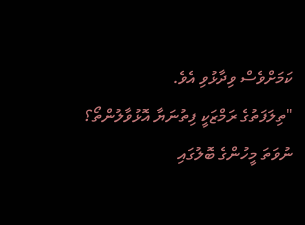ކަމަށްވެސް ވިދާޅުވި އެވެ.
"ތިލަފަތުގެ ރަމްޒަކީ ފިތުނަޔާ އޮޅުވާލުންތޯ؟ ނުވަތަ މީހުންގެ ބޮލުގައި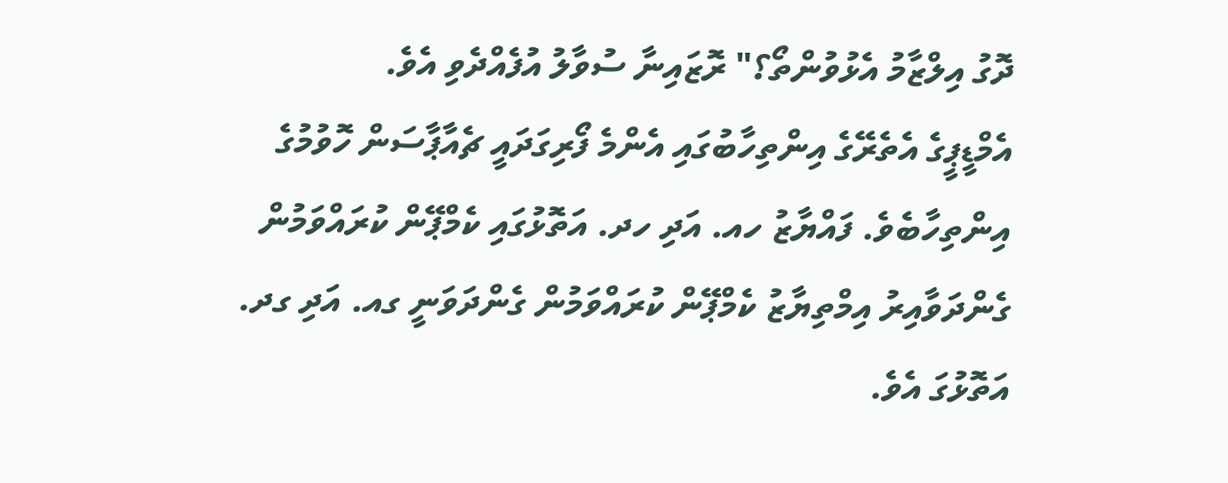ދޮގު އިލްޒާމު އެޅުވުންތޯ؟" ރޮޒައިނާ ސުވާލު އުފެއްދެވި އެވެ.
އެމްޑީޕީގެ އެތެރޭގެ އިންތިހާބުގައި އެންމެ ފޯރިގަދައީ ޗެއާޕާސަން ހޮވުމުގެ އިންތިހާބެވެ. ފައްޔާޒު ހއ. އަދި ހދ. އަތޮޅުގައި ކެމްޕޭން ކުރައްވަމުން ގެންދަވާއިރު އިމްތިޔާޒު ކެމްޕޭން ކުރައްވަމުން ގެންދަވަނީ ގއ. އަދި ގދ. އަތޮޅުގަ އެވެ.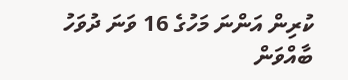ކުރިން އަންނަ މަހުގެ 16 ވަނަ ދުވަހު ބާއްވަން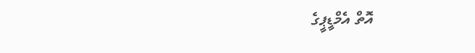އޮތް އެމްޑީޕީގެ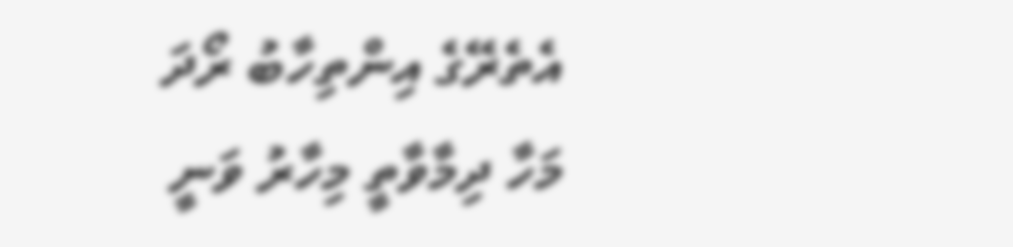އެތެރޭގެ އިންތިހާބު ރޯދަ މަހާ ދިމާވާތީ މިހާރު ވަނީ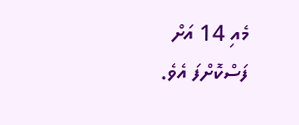މެއި 14 އަށް ފަސްކޮށްފަ އެވެ.